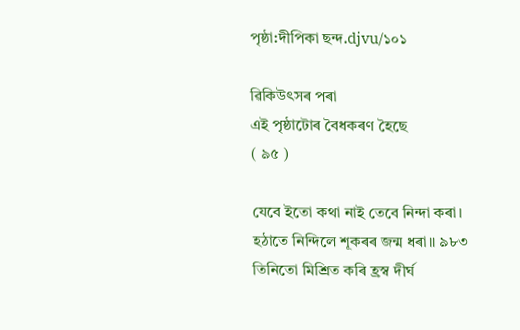পৃষ্ঠা:দীপিকা ছন্দ.djvu/১০১

ৱিকিউৎসৰ পৰা
এই পৃষ্ঠাটোৰ বৈধকৰণ হৈছে
( ৯৫ )

যেবে ইতো কথা নাই তেবে নিন্দা কৰা।
হঠাতে নিন্দিলে শূকৰৰ জন্ম ধৰা॥ ৯৮৩
তিনিতো মিশ্ৰিত কৰি হ্ৰস্ব দীৰ্ঘ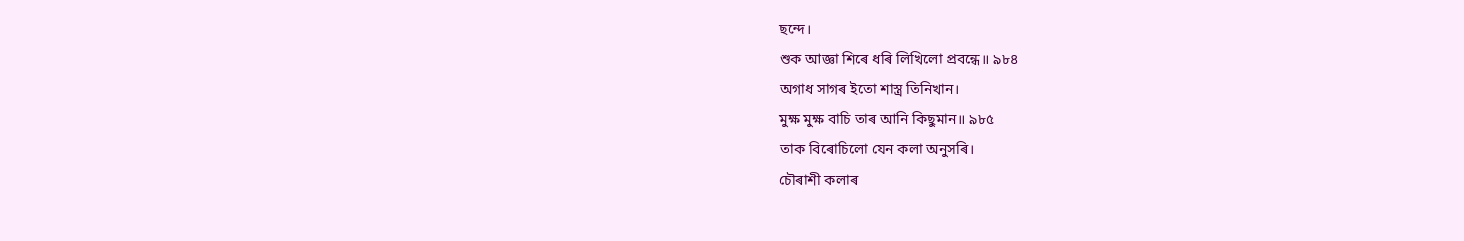ছন্দে।
শুক আজ্ঞা শিৰে ধৰি লিখিলো প্ৰবন্ধে॥ ৯৮৪
অগাধ সাগৰ ইতো শাস্ত্ৰ তিনিখান।
মুক্ষ মুক্ষ বাচি তাৰ আনি কিছুমান॥ ৯৮৫
তাক বিৰোচিলো যেন কলা অনুসৰি।
চৌৰাশী কলাৰ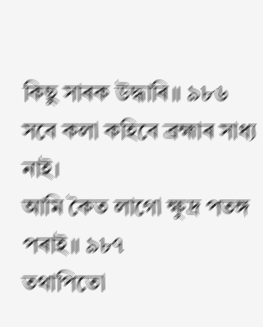কিছু সাৰক উদ্ধাৰি॥ ৯৮৬
সবে কলা কহিবে ব্ৰহ্মাৰ সাধ্য নাই।
আমি কৈত লাগো ক্ষুদ্ৰ পতঙ্গ পৰাই॥ ৯৮৭
তথাপিতো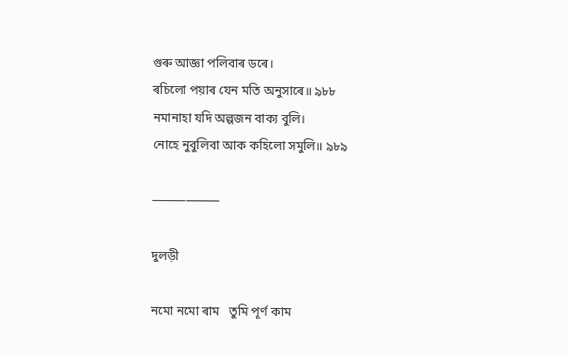গুৰু আজ্ঞা পলিবাৰ ডৰে।
ৰচিলো পয়াৰ যেন মতি অনুসাৰে॥ ৯৮৮
নমানাহা যদি অল্পজন বাক্য বুলি।
নোহে নুবুলিবা আক কহিলো সমুলি॥ ৯৮৯

⸻⸻

দুলড়ী

নমো নমো ৰাম   তুমি পূৰ্ণ কাম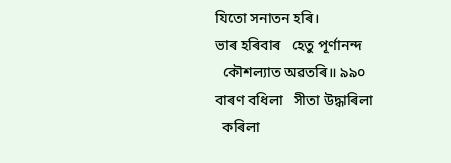যিতো সনাতন হৰি।
ভাৰ হৰিবাৰ   হেতু পূৰ্ণানন্দ
  কৌশল্যাত অৱতৰি॥ ৯৯০
বাৰণ বধিলা   সীতা উদ্ধাৰিলা
  কৰিলা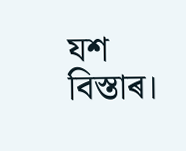যশ বিস্তাৰ।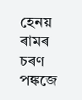হেনয় ৰামৰ   চৰণ পঙ্কজে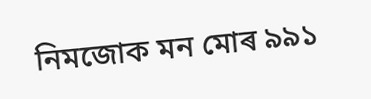নিমজোক মন মোৰ ৯৯১